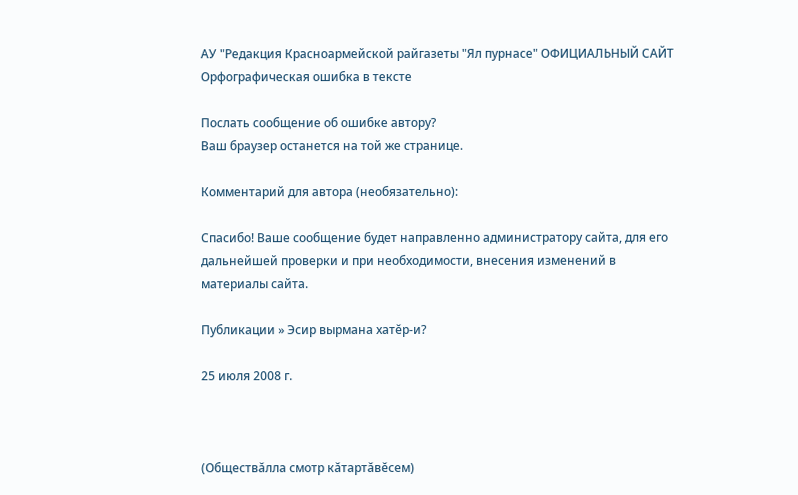АУ "Редакция Красноармейской райгазеты "Ял пурнасе" ОФИЦИАЛЬНЫЙ САЙТ
Орфографическая ошибка в тексте

Послать сообщение об ошибке автору?
Ваш браузер останется на той же странице.

Комментарий для автора (необязательно):

Спасибо! Ваше сообщение будет направленно администратору сайта, для его дальнейшей проверки и при необходимости, внесения изменений в материалы сайта.

Публикации » Эсир вырмана хатĕр-и?

25 июля 2008 г.



(Обществăлла смотр кăтартăвĕсем)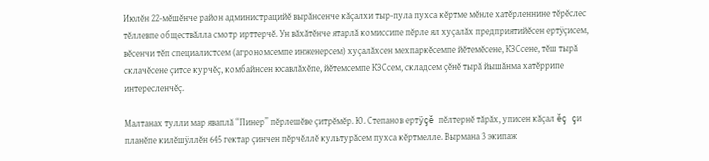Июлĕн 22-мĕшĕнче район администрацийĕ вырăнсенче кăçалхи тыр-пула пухса кĕртме мĕнле хатĕрленнине тĕрĕслес тĕллевпе обществăлла смотр ирттерчĕ. Ун вăхăтĕнче ятарлă комиссипе пĕрле ял хуçалăх предприятийĕсен ертÿçисем, вĕсенчи тĕп специалистсем (агрономсемпе инженерсем) хуçалăхсен мехпаркĕсемпе йĕтемĕсене, КЗСсене, тĕш тырă склачĕсене çитсе курчĕç, комбайнсен юсавлăхĕпе, йĕтемсемпе КЗСсем, складсем çĕнĕ тырă йышăнма хатĕррипе интересленчĕç.

Малтанах тулли мар яваплă “Пинер” пĕрлешĕве çитрĕмĕр. Ю. Степанов ертÿçĕ пĕлтернĕ тăрăх, уписен кăçал ĕç çи планĕпе килĕшÿллĕн 645 гектар çинчен пĕрчĕллĕ культурăсем пухса кĕртмелле. Вырмана 3 экипаж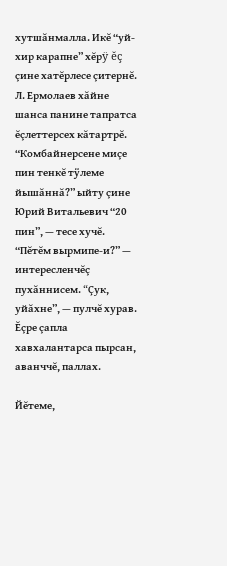хутшăнмалла. Икĕ “уй-хир карапне” хĕрÿ ĕç çине хатĕрлесе çитернĕ. Л. Ермолаев хăйне шанса панине тапратса ĕçлеттерсех кăтартрĕ. “Комбайнерсене миçе пин тенкĕ тÿлеме йышăннă?” ыйту çине Юрий Витальевич “20 пин”, — тесе хучĕ. “Пĕтĕм вырмипе-и?” — интересленчĕç пухăннисем. “Çук, уйăхне”, — пулчĕ хурав. Ĕçре çапла хавхалантарса пырсан, аванччĕ, паллах.

Йĕтеме,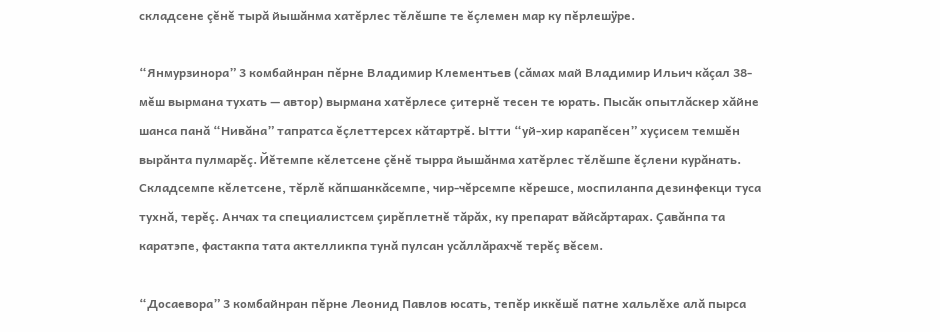складсене çĕнĕ тырă йышăнма хатĕрлес тĕлĕшпе те ĕçлемен мар ку пĕрлешÿре.

“Янмурзинора” 3 комбайнран пĕрне Владимир Клементьев (сăмах май Владимир Ильич кăçал 38-мĕш вырмана тухать — автор) вырмана хатĕрлесе çитернĕ тесен те юрать. Пысăк опытлăскер хăйне шанса панă “Нивăна” тапратса ĕçлеттерсех кăтартрĕ. Ытти “уй-хир карапĕсен” хуçисем темшĕн вырăнта пулмарĕç. Йĕтемпе кĕлетсене çĕнĕ тырра йышăнма хатĕрлес тĕлĕшпе ĕçлени курăнать. Складсемпе кĕлетсене, тĕрлĕ кăпшанкăсемпе, чир-чĕрсемпе кĕрешсе, моспиланпа дезинфекци туса тухнă, терĕç. Анчах та специалистсем çирĕплетнĕ тăрăх, ку препарат вăйсăртарах. Çавăнпа та каратэпе, фастакпа тата актелликпа тунă пулсан усăллăрахчĕ терĕç вĕсем.

“Досаевора” 3 комбайнран пĕрне Леонид Павлов юсать, тепĕр иккĕшĕ патне хальлĕхе алă пырса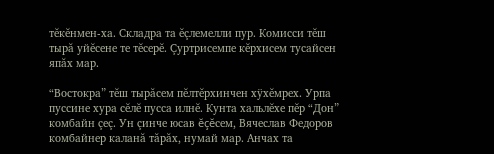тĕкĕнмен-ха. Складра та ĕçлемелли пур. Комисси тĕш тырă уйĕсене те тĕсерĕ. Çуртрисемпе кĕрхисем тусайсен япăх мар.

“Востокра” тĕш тырăсем пĕлтĕрхинчен хÿхĕмрех. Урпа пуссине хура сĕлĕ пусса илнĕ. Кунта хальлĕхе пĕр “Дон” комбайн çеç. Ун çинче юсав ĕçĕсем, Вячеслав Федоров комбайнер каланă тăрăх, нумай мар. Анчах та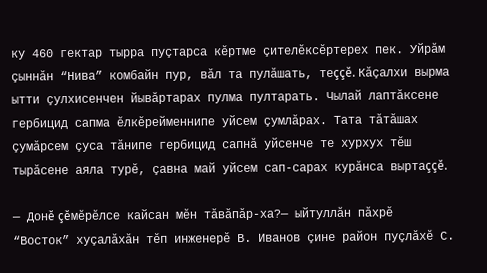ку 460 гектар тырра пуçтарса кĕртме çителĕксĕртерех пек. Уйрăм çыннăн “Нива” комбайн пур, вăл та пулăшать, теççĕ. Кăçалхи вырма ытти çулхисенчен йывăртарах пулма пултарать. Чылай лаптăксене гербицид сапма ĕлкĕрейменнипе уйсем çумлăрах. Тата тăтăшах çумăрсем çуса тăнипе гербицид сапнă уйсенче те хурхух тĕш тырăсене аяла турĕ, çавна май уйсем сап-сарах курăнса выртаççĕ.

— Донĕ çĕмĕрĕлсе кайсан мĕн тăвăпăр-ха?— ыйтуллăн пăхрĕ “Восток” хуçалăхăн тĕп инженерĕ В. Иванов çине район пуçлăхĕ С.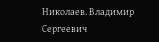Николаев. Владимир Сергеевич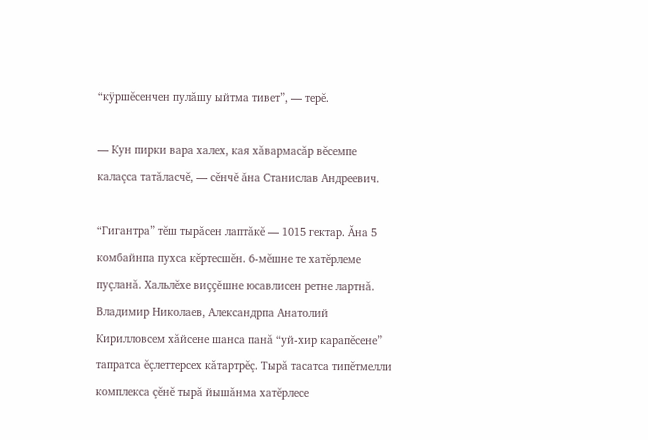“кÿршĕсенчен пулăшу ыйтма тивет”, — терĕ.

— Кун пирки вара халех, кая хăвармасăр вĕсемпе калаçса татăласчĕ, — сĕнчĕ ăна Станислав Андреевич.

“Гигантра” тĕш тырăсен лаптăкĕ — 1015 гектар. Ăна 5 комбайнпа пухса кĕртесшĕн. 6-мĕшне те хатĕрлеме пуçланă. Хальлĕхе виççĕшне юсавлисен ретне лартнă. Владимир Николаев, Александрпа Анатолий Кирилловсем хăйсене шанса панă “уй-хир карапĕсене” тапратса ĕçлеттерсех кăтартрĕç. Тырă тасатса типĕтмелли комплекса çĕнĕ тырă йышăнма хатĕрлесе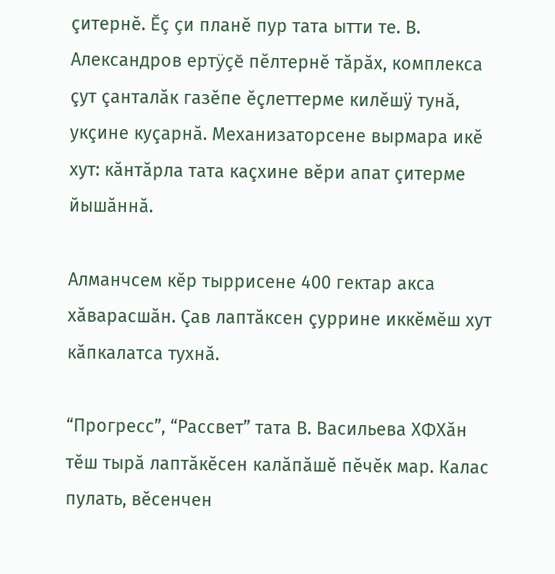çитернĕ. Ĕç çи планĕ пур тата ытти те. В. Александров ертÿçĕ пĕлтернĕ тăрăх, комплекса çут çанталăк газĕпе ĕçлеттерме килĕшÿ тунă, укçине куçарнă. Механизаторсене вырмара икĕ хут: кăнтăрла тата каçхине вĕри апат çитерме йышăннă.

Алманчсем кĕр тыррисене 400 гектар акса хăварасшăн. Çав лаптăксен çуррине иккĕмĕш хут кăпкалатса тухнă.

“Прогресс”, “Рассвет” тата В. Васильева ХФХăн тĕш тырă лаптăкĕсен калăпăшĕ пĕчĕк мар. Калас пулать, вĕсенчен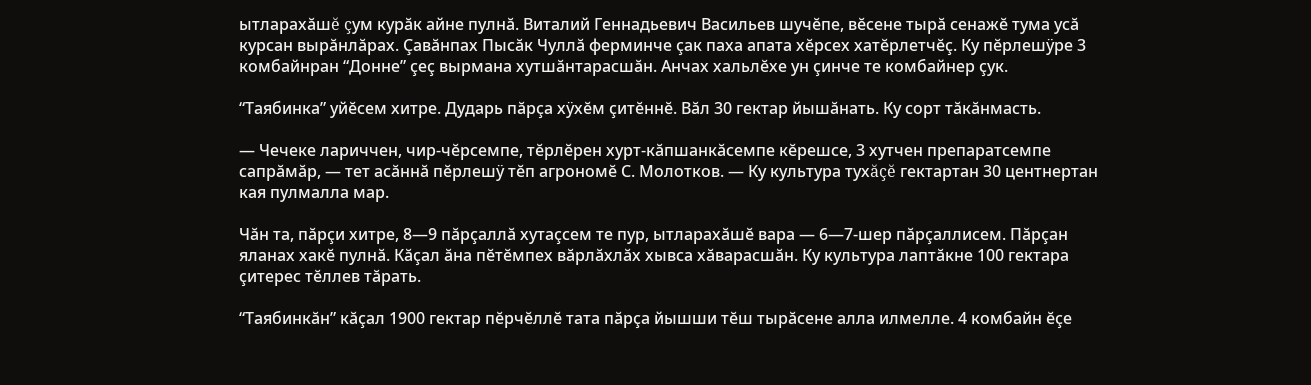ытларахăшĕ çум курăк айне пулнă. Виталий Геннадьевич Васильев шучĕпе, вĕсене тырă сенажĕ тума усă курсан вырăнлăрах. Çавăнпах Пысăк Чуллă ферминче çак паха апата хĕрсех хатĕрлетчĕç. Ку пĕрлешÿре 3 комбайнран “Донне” çеç вырмана хутшăнтарасшăн. Анчах хальлĕхе ун çинче те комбайнер çук.

“Таябинка” уйĕсем хитре. Дударь пăрçа хÿхĕм çитĕннĕ. Вăл 30 гектар йышăнать. Ку сорт тăкăнмасть.

— Чечеке лариччен, чир-чĕрсемпе, тĕрлĕрен хурт-кăпшанкăсемпе кĕрешсе, 3 хутчен препаратсемпе сапрăмăр, — тет асăннă пĕрлешÿ тĕп агрономĕ С. Молотков. — Ку культура тухăçĕ гектартан 30 центнертан кая пулмалла мар.

Чăн та, пăрçи хитре, 8—9 пăрçаллă хутаçсем те пур, ытларахăшĕ вара — 6—7-шер пăрçаллисем. Пăрçан яланах хакĕ пулнă. Кăçал ăна пĕтĕмпех вăрлăхлăх хывса хăварасшăн. Ку культура лаптăкне 100 гектара çитерес тĕллев тăрать.

“Таябинкăн” кăçал 1900 гектар пĕрчĕллĕ тата пăрçа йышши тĕш тырăсене алла илмелле. 4 комбайн ĕçе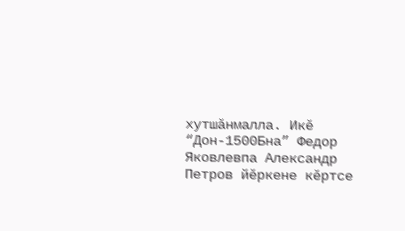хутшăнмалла. Икĕ “Дон-1500Бна” Федор Яковлевпа Александр Петров йĕркене кĕртсе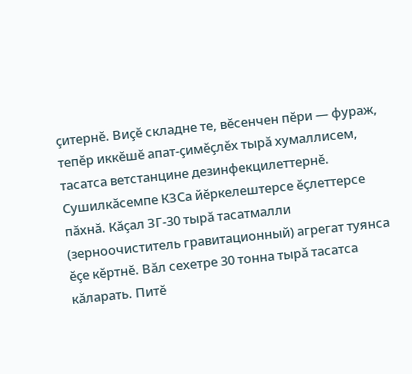çитернĕ. Виçĕ складне те, вĕсенчен пĕри — фураж, тепĕр иккĕшĕ апат-çимĕçлĕх тырă хумаллисем, тасатса ветстанцине дезинфекцилеттернĕ. Сушилкăсемпе КЗСа йĕркелештерсе ĕçлеттерсе пăхнă. Кăçал ЗГ-30 тырă тасатмалли (зерноочиститель гравитационный) агрегат туянса ĕçе кĕртнĕ. Вăл сехетре 30 тонна тырă тасатса кăларать. Питĕ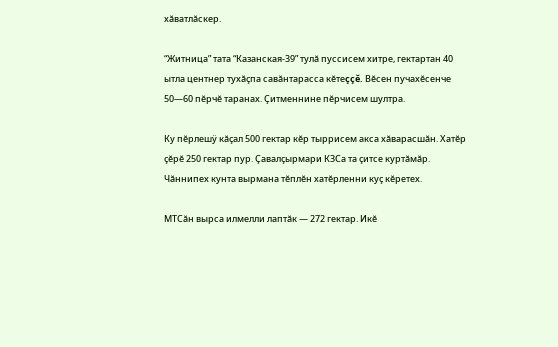хăватлăскер.

“Житница” тата “Казанская-39” тулă пуссисем хитре, гектартан 40 ытла центнер тухăçпа савăнтарасса кĕтеççĕ. Вĕсен пучахĕсенче 50—60 пĕрчĕ таранах. Çитменнине пĕрчисем шултра.

Ку пĕрлешÿ кăçал 500 гектар кĕр тыррисем акса хăварасшăн. Хатĕр çĕрĕ 250 гектар пур. Çавалçырмари КЗСа та çитсе куртăмăр. Чăннипех кунта вырмана тĕплĕн хатĕрленни куç кĕретех.

МТСăн вырса илмелли лаптăк — 272 гектар. Икĕ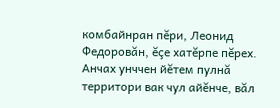комбайнран пĕри, Леонид Федоровăн, ĕçе хатĕрпе пĕрех. Анчах унччен йĕтем пулнă территори вак чул айĕнче, вăл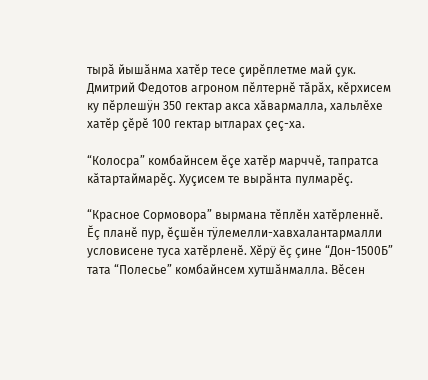тырă йышăнма хатĕр тесе çирĕплетме май çук. Дмитрий Федотов агроном пĕлтернĕ тăрăх, кĕрхисем ку пĕрлешÿн 350 гектар акса хăвармалла, хальлĕхе хатĕр çĕрĕ 100 гектар ытларах çеç-ха.

“Колосра” комбайнсем ĕçе хатĕр марччĕ, тапратса кăтартаймарĕç. Хуçисем те вырăнта пулмарĕç.

“Красное Сормовора” вырмана тĕплĕн хатĕрленнĕ. Ĕç планĕ пур, ĕçшĕн тÿлемелли-хавхалантармалли условисене туса хатĕрленĕ. Хĕрÿ ĕç çине “Дон-1500Б” тата “Полесье” комбайнсем хутшăнмалла. Вĕсен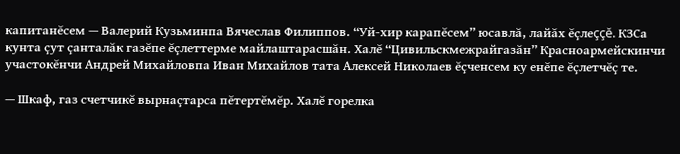капитанĕсем — Валерий Кузьминпа Вячеслав Филиппов. “Уй-хир карапĕсем” юсавлă, лайăх ĕçлеççĕ. КЗСа кунта çут çанталăк газĕпе ĕçлеттерме майлаштарасшăн. Халĕ “Цивильскмежрайгазăн” Красноармейскинчи участокĕнчи Андрей Михайловпа Иван Михайлов тата Алексей Николаев ĕçченсем ку енĕпе ĕçлетчĕç те.

— Шкаф, газ счетчикĕ вырнаçтарса пĕтертĕмĕр. Халĕ горелка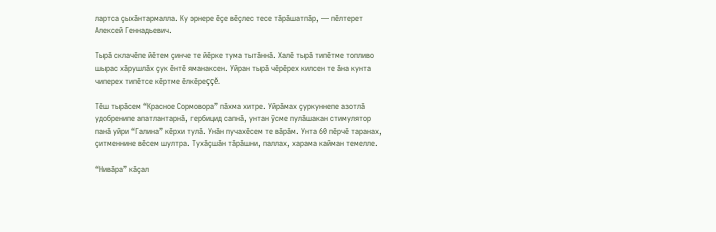лартса çыхăнтармалла. Ку эрнере ĕçе вĕçлес тесе тăрăшатпăр, — пĕлтерет Алексей Геннадьевич.

Тырă склачĕпе йĕтем çинче те йĕрке тума тытăннă. Халĕ тырă типĕтме топливо шырас хăрушлăх çук ĕнтĕ яманаксен. Уйран тырă чĕрĕрех килсен те ăна кунта чиперех типĕтсе кĕртме ĕлкĕреççĕ.

Тĕш тырăсем “Красное Сормовора” пăхма хитре. Уйрăмах çуркуннепе азотлă удобренипе апатлантарнă, гербицид сапнă, унтан ÿсме пулăшакан стимулятор панă уйри “Галина” кĕрхи тулă. Унăн пучахĕсем те вăрăм. Унта 60 пĕрчĕ таранах, çитменнине вĕсем шултра. Тухăçшăн тăрăшни, паллах, харама кайман темелле.

“Нивăра” кăçал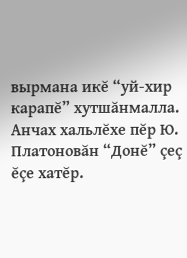вырмана икĕ “уй-хир карапĕ” хутшăнмалла. Анчах хальлĕхе пĕр Ю. Платоновăн “Донĕ” çеç ĕçе хатĕр.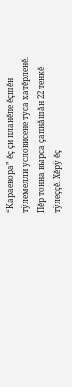“Караевора” ĕç çи планĕпе ĕçшĕн тÿлемелли условисене туса хатĕрленĕ. Пĕр тонна вырса çапнăшăн 22 тенкĕ тÿлеççĕ. Хĕрÿ ĕç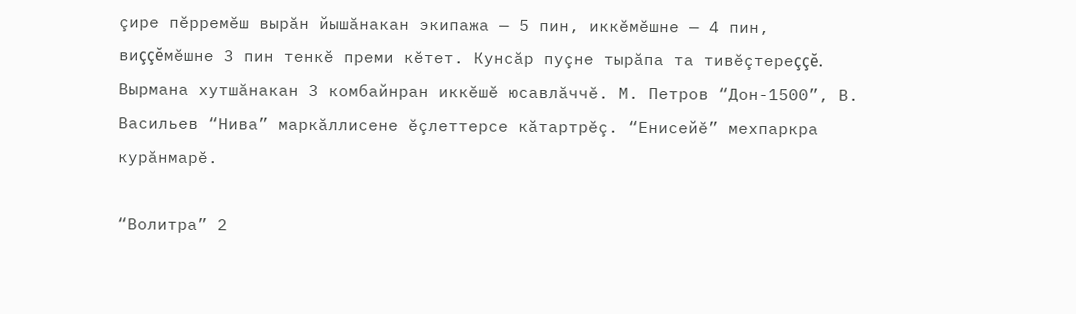çире пĕрремĕш вырăн йышăнакан экипажа — 5 пин, иккĕмĕшне — 4 пин, виççĕмĕшне 3 пин тенкĕ преми кĕтет. Кунсăр пуçне тырăпа та тивĕçтереççĕ. Вырмана хутшăнакан 3 комбайнран иккĕшĕ юсавлăччĕ. М. Петров “Дон-1500”, В. Васильев “Нива” маркăллисене ĕçлеттерсе кăтартрĕç. “Енисейĕ” мехпаркра курăнмарĕ.

“Волитра” 2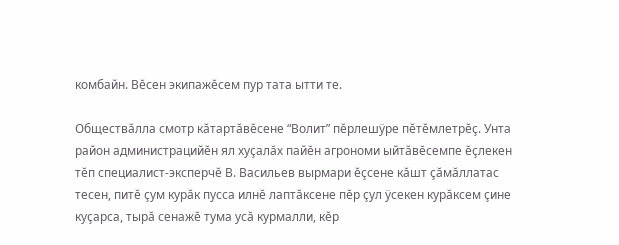комбайн. Вĕсен экипажĕсем пур тата ытти те.

Обществăлла смотр кăтартăвĕсене “Волит” пĕрлешÿре пĕтĕмлетрĕç. Унта район администрацийĕн ял хуçалăх пайĕн агрономи ыйтăвĕсемпе ĕçлекен тĕп специалист-эксперчĕ В. Васильев вырмари ĕçсене кăшт çăмăллатас тесен, питĕ çум курăк пусса илнĕ лаптăксене пĕр çул ÿсекен курăксем çине куçарса, тырă сенажĕ тума усă курмалли, кĕр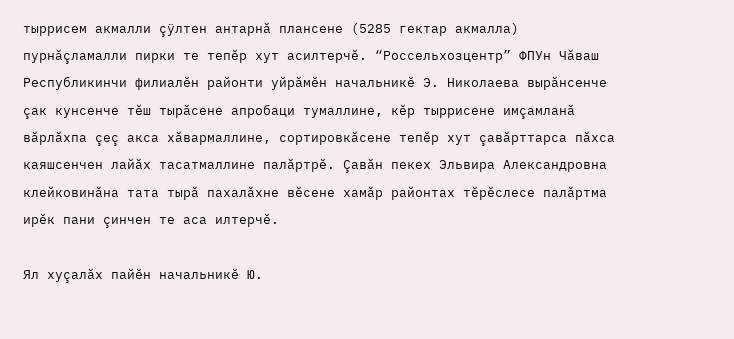тыррисем акмалли çÿлтен антарнă плансене (5285 гектар акмалла) пурнăçламалли пирки те тепĕр хут асилтерчĕ. “Россельхозцентр” ФПУн Чăваш Республикинчи филиалĕн районти уйрăмĕн начальникĕ Э. Николаева вырăнсенче çак кунсенче тĕш тырăсене апробаци тумаллине, кĕр тыррисене имçамланă вăрлăхпа çеç акса хăвармаллине, сортировкăсене тепĕр хут çавăрттарса пăхса каяшсенчен лайăх тасатмаллине палăртрĕ. Çавăн пекех Эльвира Александровна клейковинăна тата тырă пахалăхне вĕсене хамăр районтах тĕрĕслесе палăртма ирĕк пани çинчен те аса илтерчĕ.

Ял хуçалăх пайĕн начальникĕ Ю.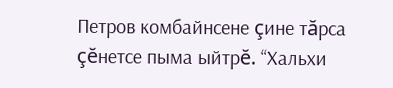Петров комбайнсене çине тăрса çĕнетсе пыма ыйтрĕ. “Хальхи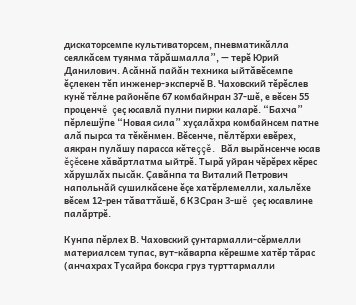дискаторсемпе культиваторсем, пневматикăлла сеялкăсем туянма тăрăшмалла”, — терĕ Юрий Данилович. Асăннă пайăн техника ыйтăвĕсемпе ĕçлекен тĕп инженер-эксперчĕ В. Чаховский тĕрĕслев кунĕ тĕлне районĕпе 67 комбайнран 37-шĕ, е вĕсен 55 проценчĕ çеç юсавлă пулни пирки каларĕ. “Бахча” пĕрлешÿпе “Новая сила” хуçалăхра комбайнсем патне алă пырса та тĕкĕнмен. Вĕсенче, пĕлтĕрхи евĕрех, аякран пулăшу парасса кĕтеççĕ. Вăл вырăнсенче юсав ĕçĕсене хăвăртлатма ыйтрĕ. Тырă уйран чĕрĕрех кĕрес хăрушлăх пысăк. Çавăнпа та Виталий Петрович напольнăй сушилкăсене ĕçе хатĕрлемелли, хальлĕхе вĕсем 12-рен тăваттăшĕ, 6 КЗСран 3-шĕ çеç юсавлине палăртрĕ.

Кунпа пĕрлех В. Чаховский çунтармалли-сĕрмелли материалсем тупас, вут-кăварпа кĕрешме хатĕр тăрас (анчахрах Тусайра боксра груз турттармалли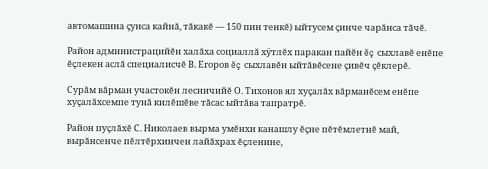автомашина çунса кайнă, тăкакĕ — 150 пин тенкĕ) ыйтусем çинче чарăнса тăчĕ.

Район администрацийĕн халăха социаллă хÿтлĕх паракан пайĕн ĕç сыхлавĕ енĕпе ĕçлекен аслă специалисчĕ В. Егоров ĕç сыхлавĕн ыйтăвĕсене çивĕч çĕклерĕ.

Сурăм вăрман участокĕн лесничийĕ О. Тихонов ял хуçалăх вăрманĕсем енĕпе хуçалăхсемпе тунă килĕшĕве тăсас ыйтăва тапратрĕ.

Район пуçлăхĕ С. Николаев вырма умĕнхи канашлу ĕçне пĕтĕмлетнĕ май, вырăнсенче пĕлтĕрхинчен лайăхрах ĕçленине,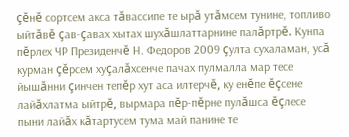çĕнĕ сортсем акса тăвассипе те ырă утăмсем тунине, топливо ыйтăвĕ çав-çавах хытах шухăшлаттарнине палăртрĕ. Кунпа пĕрлех ЧР Президенчĕ Н. Федоров 2009 çулта сухаламан, усă курман çĕрсем хуçалăхсенче пачах пулмалла мар тесе йышăнни çинчен тепĕр хут аса илтерчĕ, ку енĕпе ĕçсене лайăхлатма ыйтрĕ, вырмара пĕр-пĕрне пулăшса ĕçлесе пыни лайăх кăтартусем тума май панине те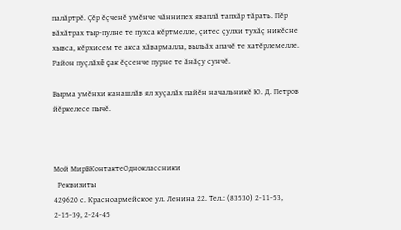палăртрĕ. Çĕр ĕçченĕ умĕнче чăннипех яваплă тапхăр тăрать. Пĕр вăхăтрах тыр-пулне те пухса кĕртмелле, çитес çулхи тухăç никĕсне хывса, кĕрхисем те акса хăвармалла, выльăх апачĕ те хатĕрлемелле. Район пуçлăхĕ çак ĕçсенче пурне те ăнăçу сунчĕ.

Вырма умĕнхи канашлăв ял хуçалăх пайĕн начальникĕ Ю. Д. Петров йĕркелесе пычĕ.



Мой МирВКонтактеОдноклассники
  Реквизиты
429620 с. Красноармейское ул. Ленина 22. Тел.: (83530) 2-11-53, 2-15-39, 2-24-45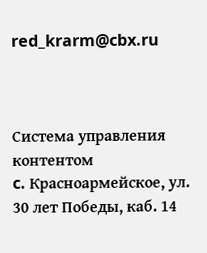red_krarm@cbx.ru



Система управления контентом
c. Красноармейское, ул. 30 лет Победы, каб. 14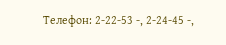Телефон: 2-22-53 -, 2-24-45 -,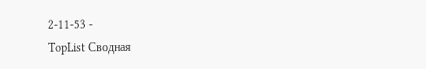2-11-53 -
TopList Сводная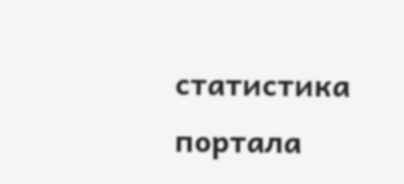статистика портала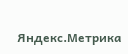Яндекс.Метрика